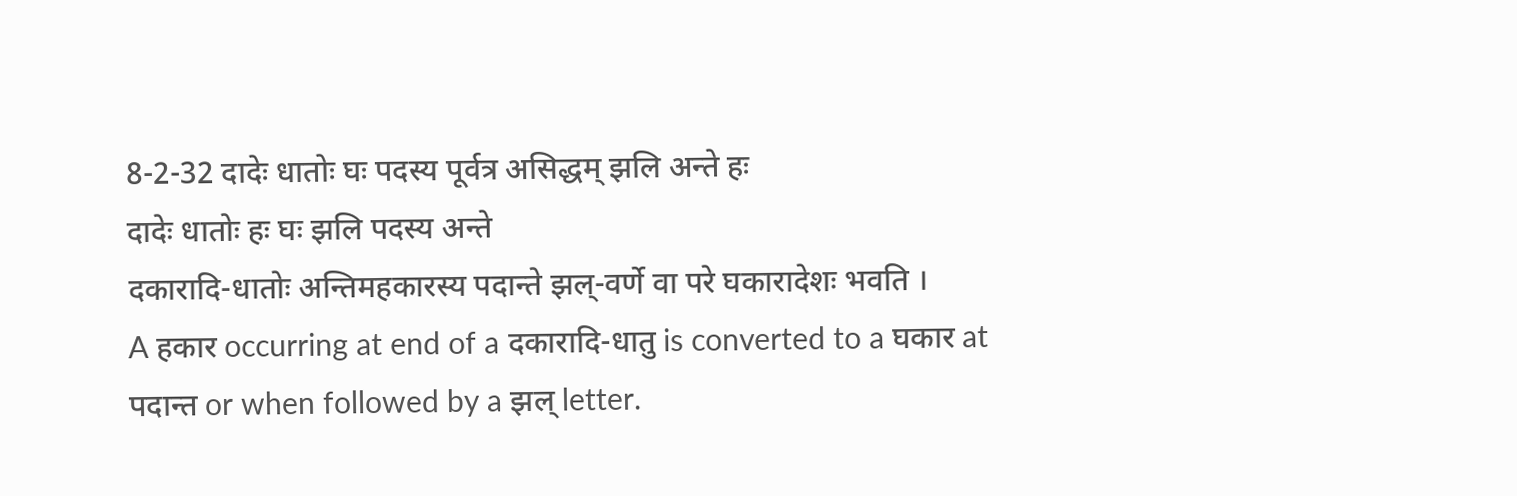8-2-32 दादेः धातोः घः पदस्य पूर्वत्र असिद्धम् झलि अन्ते हः
दादेः धातोः हः घः झलि पदस्य अन्ते
दकारादि-धातोः अन्तिमहकारस्य पदान्ते झल्-वर्णे वा परे घकारादेशः भवति ।
A हकार occurring at end of a दकारादि-धातु is converted to a घकार at पदान्त or when followed by a झल् letter.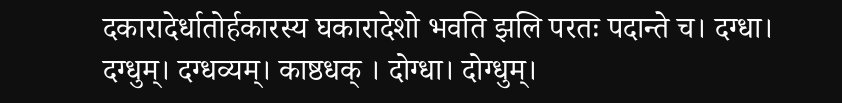दकारादेर्धातोर्हकारस्य घकारादेशो भवति झलि परतः पदान्ते च। दग्धा। दग्धुम्। दग्धव्यम्। काष्ठधक् । दोग्धा। दोग्धुम्।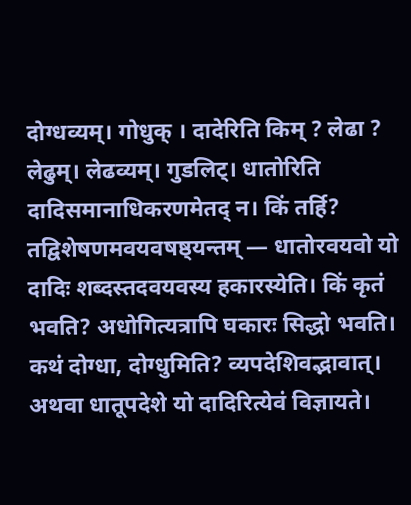दोग्धव्यम्। गोधुक् । दादेरिति किम् ? लेढा ? लेढुम्। लेढव्यम्। गुडलिट्। धातोरिति दादिसमानाधिकरणमेतद् न। किं तर्हि? तद्विशेषणमवयवषष्ठ्यन्तम् — धातोरवयवो यो दादिः शब्दस्तदवयवस्य हकारस्येति। किं कृतं भवति? अधोगित्यत्रापि घकारः सिद्धो भवति। कथं दोग्धा, दोग्धुमिति? व्यपदेशिवद्भावात्। अथवा धातूपदेशे यो दादिरित्येवं विज्ञायते।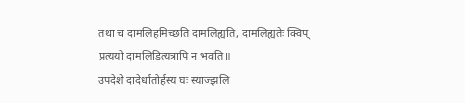तथा च दामलिहमिच्छति दामलिह्यति, दामलिह्यतेः क्विप् प्रत्ययो दामलिडित्यत्रापि न भवति॥
उपदेशे दादेर्धातोर्हस्य घः स्याज्झलि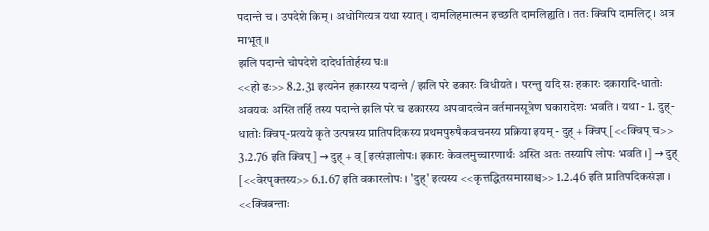पदान्ते च । उपदेशे किम् । अधोगित्यत्र यथा स्यात् । दामलिहमात्मन इच्छति दामलिह्यति । ततः क्विपि दामलिट् । अत्र माभूत् ॥
झलि पदान्ते चोपदेशे दादेर्धातोर्हस्य घः॥
<<हो ढः>> 8.2.31 इत्यनेन हकारस्य पदान्ते / झलि परे ढकारः विधीयते । परन्तु यदि सः हकारः दकारादि-धातोः अवयवः अस्ति तर्हि तस्य पदान्ते झलि परे च ढकारस्य अपवादत्वेन वर्तमानसूत्रेण घकारादेशः भवति । यथा - 1. दुह्-धातोः क्विप्-प्रत्यये कृते उत्पन्नस्य प्रातिपदिकस्य प्रथमपुरुषैकवचनस्य प्रक्रिया इयम् - दुह् + क्विप् [<<क्विप् च>> 3.2.76 इति क्विप्] → दुह् + व् [इत्संज्ञालोपः। इकारः केवलमुच्चारणार्थः अस्ति अतः तस्यापि लोपः भवति ।] → दुह् [<<वेरपृक्तस्य>> 6.1.67 इति वकारलोपः । 'दुह्' इत्यस्य <<कृत्तद्धितसमासाश्च>> 1.2.46 इति प्रातिपदिकसंज्ञा । <<क्विबन्ताः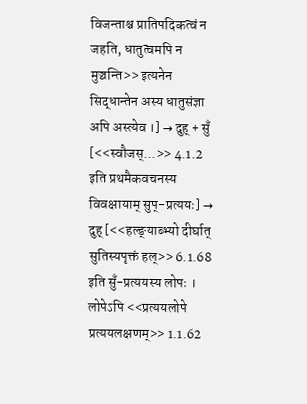विजन्ताश्च प्रातिपदिकत्वं न जहति, धातुत्वमपि न मुञ्चन्ति>> इत्यनेन सिद्धान्तेन अस्य धातुसंज्ञा अपि अस्त्येव ।] → दुह् + सुँ [<<स्वौजस्...>> 4.1.2 इति प्रथमैकवचनस्य विवक्षायाम् सुप्-प्रत्ययः] → दुह् [<<हल्ङ्याब्भ्यो दीर्घात् सुतिस्यपृक्तं हल्>> 6.1.68 इति सुँ-प्रत्ययस्य लोपः । लोपेऽपि <<प्रत्ययलोपे प्रत्ययलक्षणम्>> 1.1.62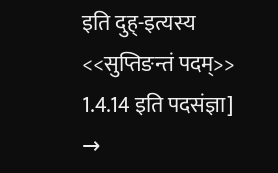इति दुह्-इत्यस्य <<सुप्तिङन्तं पदम्>> 1.4.14 इति पदसंज्ञा] →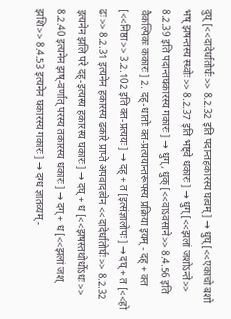दुघ् [<<दादेर्धातोर्घः>> 8.2.32 इति पदान्तहकारस्य घत्वम्] → धुघ् [<<एकाचो बशो भष् झषन्तस्य स्ध्वोः>> 8.2.37 इति भष्ट्वे धकारः] → धुग् [<<झलां जशोऽन्ते>> 8.2.39 इति पदान्तघकारस्य गकारः] → धुग्, धुक् [<<वाऽवसाने>> 8.4.56 इति वैकल्पिकः ककारः] 2. दह्-धातोः क्त-प्रत्ययान्तरूपस्य प्रक्रिया इयम् - दह् + क्त [<<निष्ठा>> 3.2.102 इति क्त-प्रत्ययः] → दह् + त [इत्संज्ञालोपः] → दघ् + त [<<हो ढः>> 8.2.31 इत्यनेन हकारस्य ढकारे प्राप्ते अपवादत्वेन <<दादेर्धातोर्घः>> 8.2.32 इत्यनेन झलि परे दह्-इत्यस्य हकारस्य घकारः] → दघ् + ध [<<झषस्तथोर्धोऽधः>> 8.2.40 इत्यनेन झष्-वर्णात् परस्य तकारस्य धकारः] → दग् + ध [<<झलां जश् झशि>> 8.4.53 इत्यनेन घकारस्य गकारः] → दग्ध ज्ञातव्यम् -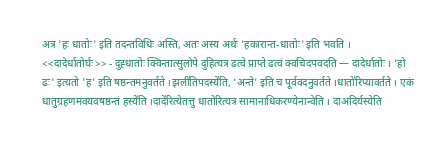अत्र 'हः धातोः' इति तदन्तविधिः अस्ति, अतः अस्य अर्थः 'हकारान्त-धातोः' इति भवति ।
<<दादेर्धातोर्घः>> - दुह्धातोः क्विन्तात्सुलोपे दुहित्यत्र ढत्वे प्राप्ते ढत्वं क्वचिदपवदति — दादेर्धातोः । 'हो ढः' इत्यतो 'ह' इति षष्ठन्तमनुवर्तते ।झली॑तिपदस्ये॑ति, 'अन्ते' इति च पूर्ववदनुवर्तते ।धातो॑रिप्यावर्तते । एकं धातुग्रहणमवयवषष्ठन्तं हस्ये॑ति ।दादे॑रित्येतत्तु धातोरित्यत्र सामानाधिकरण्येनान्वेति । दाअदिर्यस्येति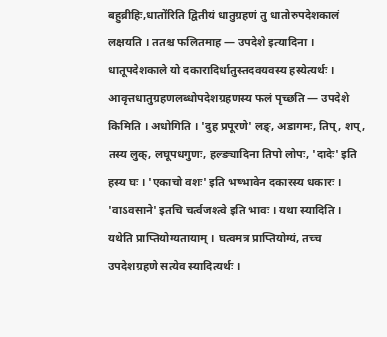बहुव्रीहिः,धातो॑रिति द्वितीयं धातुग्रहणं तु धातोरुपदेशकालं लक्षयति । ततश्च फलितमाह — उपदेशे इत्यादिना । धातूपदेशकाले यो दकारादिर्धातुस्तदवयवस्य हस्येत्यर्थः । आवृत्तधातुग्रहणलब्धोपदेशग्रहणस्य फलं पृच्छति — उपदेशे किमिति । अधोगिति । 'दुह प्रपूरणे' लङ्, अडागमः, तिप्, शप्, तस्य लुक्, लघूपधगुणः, हल्ङ्यादिना तिपो लोपः, 'दादेः' इति हस्य घः । 'एकाचो वशः' इति भष्भावेन दकारस्य धकारः । 'वाऽवसाने' इतचि चर्त्वजश्त्वे इति भावः । यथा स्यादिति । यथेति प्राप्तियोग्यतायाम् । घत्वमत्र प्राप्तियोग्यं, तच्च उपदेशग्रहणे सत्येव स्यादित्यर्थः ।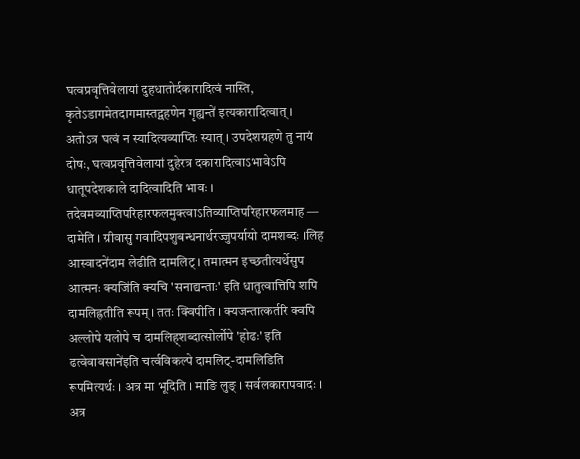घत्वप्रवृत्तिवेलायां दुहधातोर्दकारादित्वं नास्ति, कृतेऽडागमेतदागमास्तद्ग्रहणेन गृह्यन्ते॑ इत्यकारादित्वात् । अतोऽत्र घत्वं न स्यादित्यव्याप्तिः स्यात् । उपदेशग्रहणे तु नायं दोषः, घत्वप्रवृत्तिवेलायां दुहेरत्र दकारादित्वाऽभावेऽपि धातूपदेशकाले दादित्वादिति भावः । तदेवमव्याप्तिपरिहारफलमुक्त्वाऽतिव्याप्तिपरिहारफलमाह — दामेति । ग्रीवासु गवादिपशुबन्धनार्थरज्जुपर्यायो दामशब्दः ।लिह आस्वादने॑दाम लेढीति दामलिट् । तमात्मन इच्छतीत्यर्थेसुप आत्मनः क्यजि॑ति क्यचि 'सनाद्यन्ताः' इति धातुत्वात्तिपि शपि दामलिह्रतीति रूपम् । ततः क्विपीति । क्यजन्तात्कर्तरि क्वपि अल्लोपे यलोपे च दामलिह्शब्दात्सोर्लोपे 'होढः' इति ढत्वेवावसाने॑इति चर्त्वविकल्पे दामलिट्-दामलिडिति रूपमित्यर्थः । अत्र मा भूदिति । माङि लुङ् । सर्वलकारापवादः । अत्र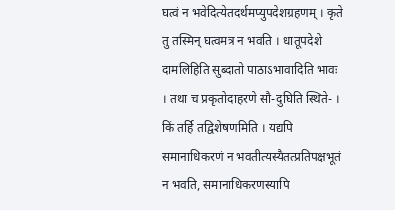घत्वं न भवेदित्येतदर्थमप्युपदेशग्रहणम् । कृते तु तस्मिन् घत्वमत्र न भवति । धातूपदेशे दामलिहिति सुब्दातो पाठाऽभावादिति भावः । तथा च प्रकृतोदाहरणे सौ-दुघिति स्थिते- ।
किं तर्हि तद्विशेषणमिति । यद्यपि समानाधिकरणं न भवतीत्यस्यैतत्प्रतिपक्षभूतं न भवति, समानाधिकरणस्यापि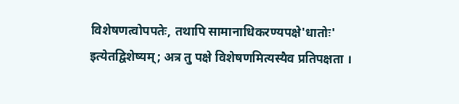विशेषणत्वोपपतेः, तथापि सामानाधिकरण्यपक्षे'धातोः' इत्येतद्विशेष्यम्; अत्र तु पक्षे विशेषणमित्यस्यैव प्रतिपक्षता ।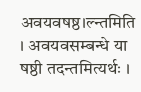अवयवषष्ठ।ल्न्तमिति । अवयवसम्बन्धे या षष्ठी तदन्तमित्यर्थः ।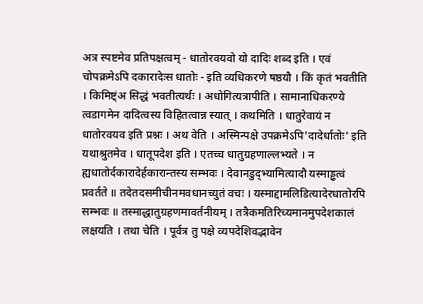अत्र स्पष्टमेव प्रतिपक्षत्वम् - धातोरवयवो यो दादिः शब्द इति । एवं चोपक्रमेऽपि दकारादेःस धातोः - इति व्यधिकरणे षष्ठयौ । किं कृतं भवतीति । किमिष्ट्ंअ सिद्धं भवतीत्यर्थः । अधोगित्यत्रापीति । सामानाधिकरण्ये त्वडागमेन दादित्वस्य विहितत्वान्न स्यात् । कथमिति । धातुरेवायं न धातोरवयव इति प्रश्नः । अथ वेति । अस्मिन्पक्षे उपक्रमेऽपि'दादेर्धातोः' इति यथाश्रुतमेव । धातूपदेश इति । एतच्च धातुग्रहणाल्लभ्यते । न ह्यधातोर्दकारादेर्हकारान्तस्य सम्भवः । देवानडुद्भ्यामित्यादौ यस्माड्ढत्वं प्रवर्तते ॥ तदेतदसमीचीनमवधानच्युतं वचः । यस्माद्दामलिडित्यादेरधातोरपि सम्भवः ॥ तस्माद्धातुग्रहणमावर्तनीयम् । तत्रैकमतिरिच्यमानमुपदेशकालं लक्षयति । तथा चेति । पूर्वत्र तु पक्षे व्यपदेशिवद्भावेन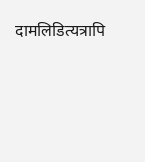दामलिडित्यत्रापि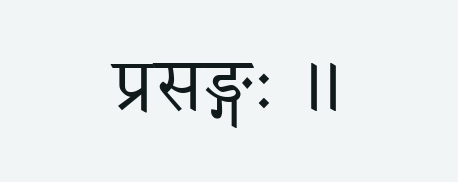प्रसङ्गः ॥